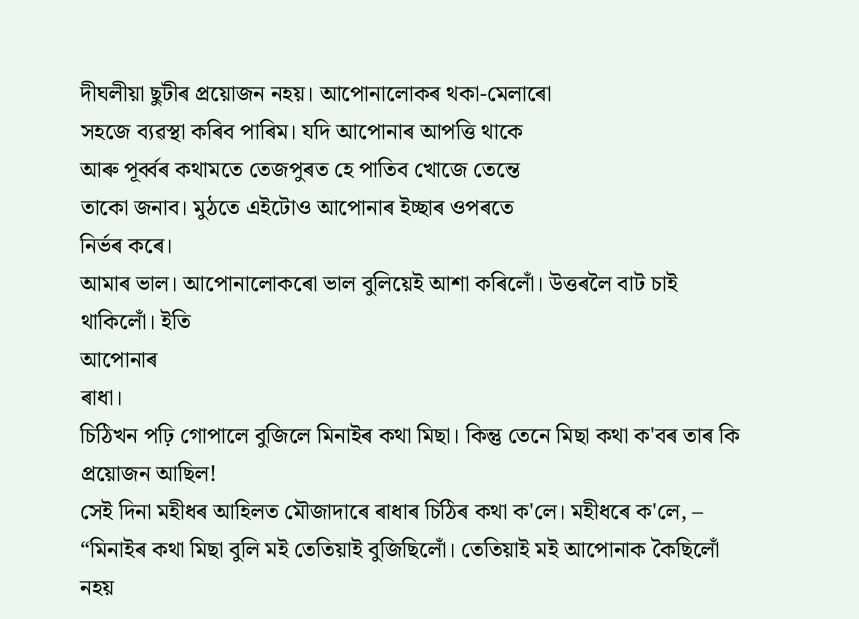দীঘলীয়া ছুটীৰ প্ৰয়োজন নহয়। আপোনালোকৰ থকা-মেলাৰো
সহজে ব্যৱস্থা কৰিব পাৰিম। যদি আপোনাৰ আপত্তি থাকে
আৰু পূৰ্ব্বৰ কথামতে তেজপুৰত হে পাতিব খোজে তেন্তে
তাকো জনাব। মুঠতে এইটোও আপোনাৰ ইচ্ছাৰ ওপৰতে
নিৰ্ভৰ কৰে।
আমাৰ ভাল। আপোনালোকৰো ভাল বুলিয়েই আশা কৰিলোঁ। উত্তৰলৈ বাট চাই থাকিলোঁ। ইতি
আপোনাৰ
ৰাধা।
চিঠিখন পঢ়ি গোপালে বুজিলে মিনাইৰ কথা মিছা। কিন্তু তেনে মিছা কথা ক'বৰ তাৰ কি প্ৰয়োজন আছিল!
সেই দিনা মহীধৰ আহিলত মৌজাদাৰে ৰাধাৰ চিঠিৰ কথা ক'লে। মহীধৰে ক'লে, – “মিনাইৰ কথা মিছা বুলি মই তেতিয়াই বুজিছিলোঁ। তেতিয়াই মই আপোনাক কৈছিলোঁ নহয়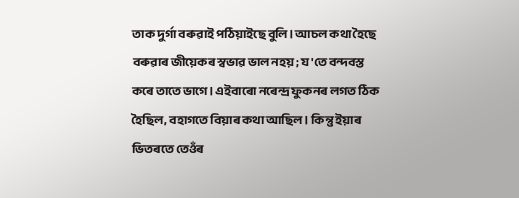তাক দুৰ্গা বৰুৱাই পঠিয়াইছে বুলি। আচল কথা হৈছে বৰুৱাৰ জীয়েকৰ স্বভাৱ ভাল নহয়; য'তে বন্দবস্ত কৰে তাতে ভাগে। এইবাৰো নৰেন্দ্ৰ ফুকনৰ লগত ঠিক হৈছিল, বহাগতে বিয়াৰ কথা আছিল। কিন্তু ইয়াৰ ভিতৰতে তেওঁৰ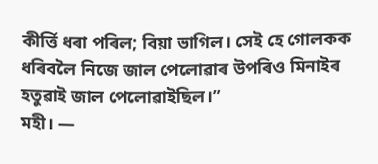কীৰ্ত্তি ধৰা পৰিল; বিয়া ভাগিল। সেই হে গোলকক ধৰিবলৈ নিজে জাল পেলোৱাৰ উপৰিও মিনাইৰ হতুৱাই জাল পেলোৱাইছিল।”
মহী। —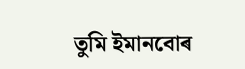তুমি ইমানবোৰ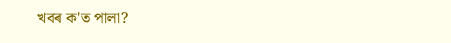খবৰ ক'ত পালা?